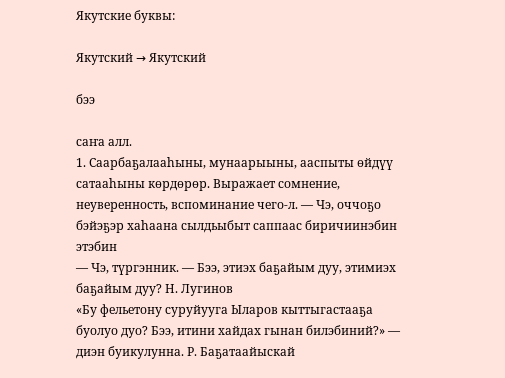Якутские буквы:

Якутский → Якутский

бээ

саҥа алл.
1. Саарбаҕалааһыны, мунаарыыны, ааспыты өйдүү сатааһыны көрдөрөр. Выражает сомнение, неуверенность, вспоминание чего-л. — Чэ, оччоҕо бэйэҕэр хаһаана сылдьыбыт саппаас биричиинэбин этэбин
— Чэ, түргэнник. — Бээ, этиэх баҕайым дуу, этимиэх баҕайым дуу? Н. Лугинов
«Бу фельетону суруйууга Ыларов кыттыгастааҕа буолуо дуо? Бээ, итини хайдах гынан билэбиний?» — диэн буикулунна. Р. Баҕатаайыскай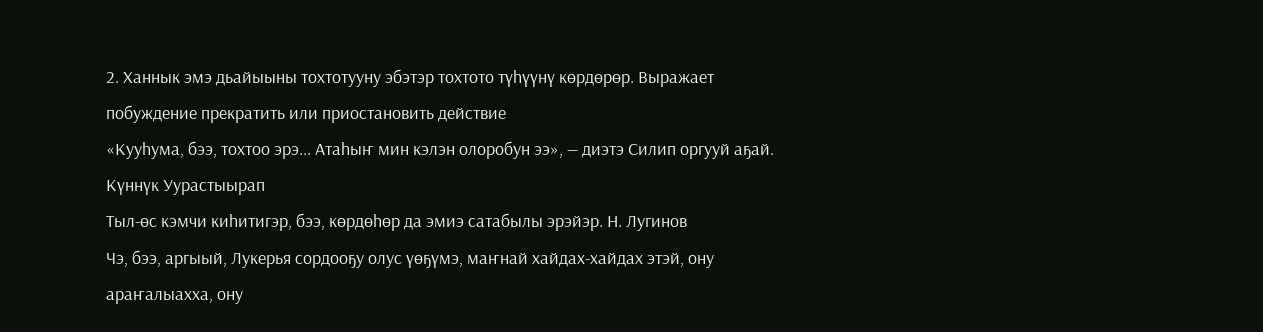2. Ханнык эмэ дьайыыны тохтотууну эбэтэр тохтото түһүүнү көрдөрөр. Выражает побуждение прекратить или приостановить действие
«Кууһума, бээ, тохтоо эрэ... Атаһыҥ мин кэлэн олоробун ээ», — диэтэ Силип оргууй аҕай. Күннүк Уурастыырап
Тыл-өс кэмчи киһитигэр, бээ, көрдөһөр да эмиэ сатабылы эрэйэр. Н. Лугинов
Чэ, бээ, аргыый, Лукерья сордооҕу олус үөҕүмэ, маҥнай хайдах-хайдах этэй, ону араҥалыахха, ону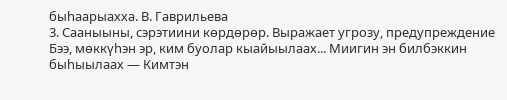быһаарыахха. В. Гаврильева
3. Сааныыны, сэрэтиини көрдөрөр. Выражает угрозу, предупреждение
Бээ, мөккүһэн эр, ким буолар кыайыылаах... Миигин эн билбэккин быһыылаах — Кимтэн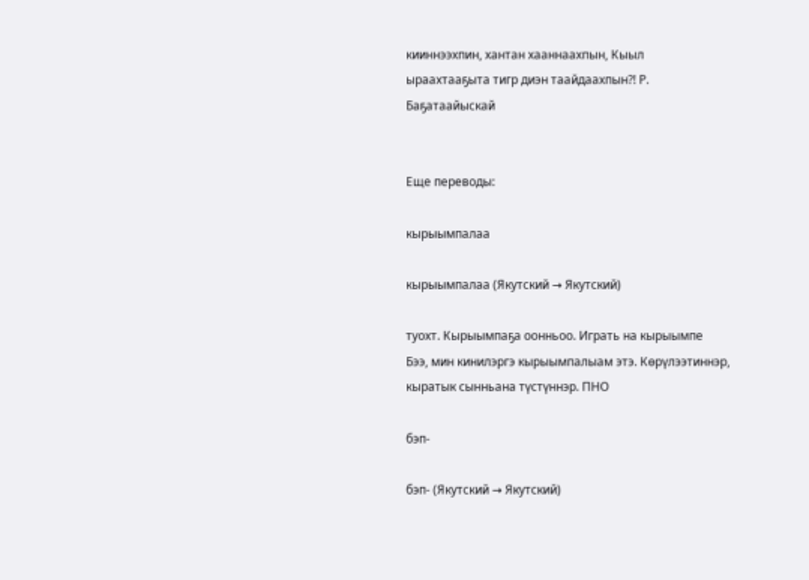кииннээхпин, хантан хааннаахпын, Кыыл ыраахтааҕыта тигр диэн таайдаахпын?! Р. Баҕатаайыскай


Еще переводы:

кырыымпалаа

кырыымпалаа (Якутский → Якутский)

туохт. Кырыымпаҕа оонньоо. Играть на кырыымпе
Бээ, мин кинилэргэ кырыымпалыам этэ. Көрүлээтиннэр, кыратык сынньана түстүннэр. ПНО

бэп-

бэп- (Якутский → Якутский)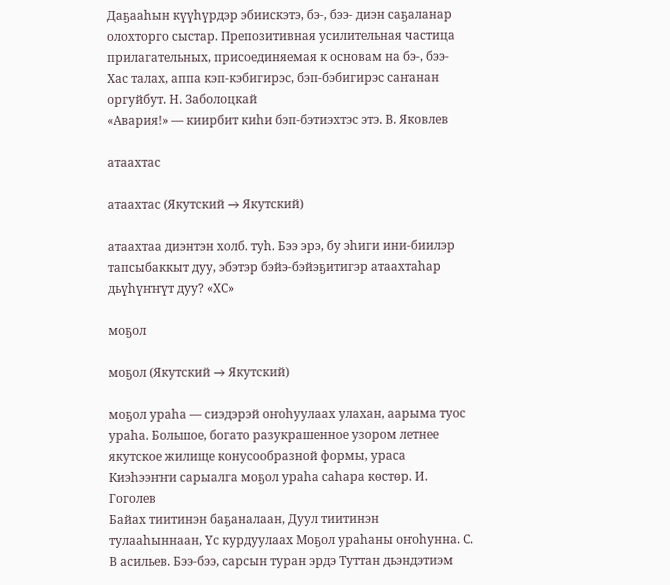Даҕааһын күүһүрдэр эбиискэтэ, бэ-, бээ- диэн саҕаланар олохторго сыстар. Препозитивная усилительная частица прилагательных, присоединяемая к основам на бэ-, бээ-
Хас талах, аппа кэп-кэбигирэс, бэп-бэбигирэс саҥанан оргуйбут. Н. Заболоцкай
«Авария!» — киирбит киһи бэп-бэтиэхтэс этэ. В. Яковлев

атаахтас

атаахтас (Якутский → Якутский)

атаахтаа диэнтэн холб. туһ. Бээ эрэ, бу эһиги ини-биилэр тапсыбаккыт дуу, эбэтэр бэйэ-бэйэҕитигэр атаахтаһар дьүһүҥҥүт дуу? «ХС»

моҕол

моҕол (Якутский → Якутский)

моҕол ураһа — сиэдэрэй оҥоһуулаах улахан, аарыма туос ураһа. Большое, богато разукрашенное узором летнее якутское жилище конусообразной формы, ураса
Киэһээҥҥи сарыалга моҕол ураһа саһара көстөр. И. Гоголев
Байах тиитинэн баҕаналаан, Дуул тиитинэн тулааһыннаан, Үс курдуулаах Моҕол ураһаны оҥоһунна. С. В асильев. Бээ-бээ, сарсын туран эрдэ Туттан дьэндэтиэм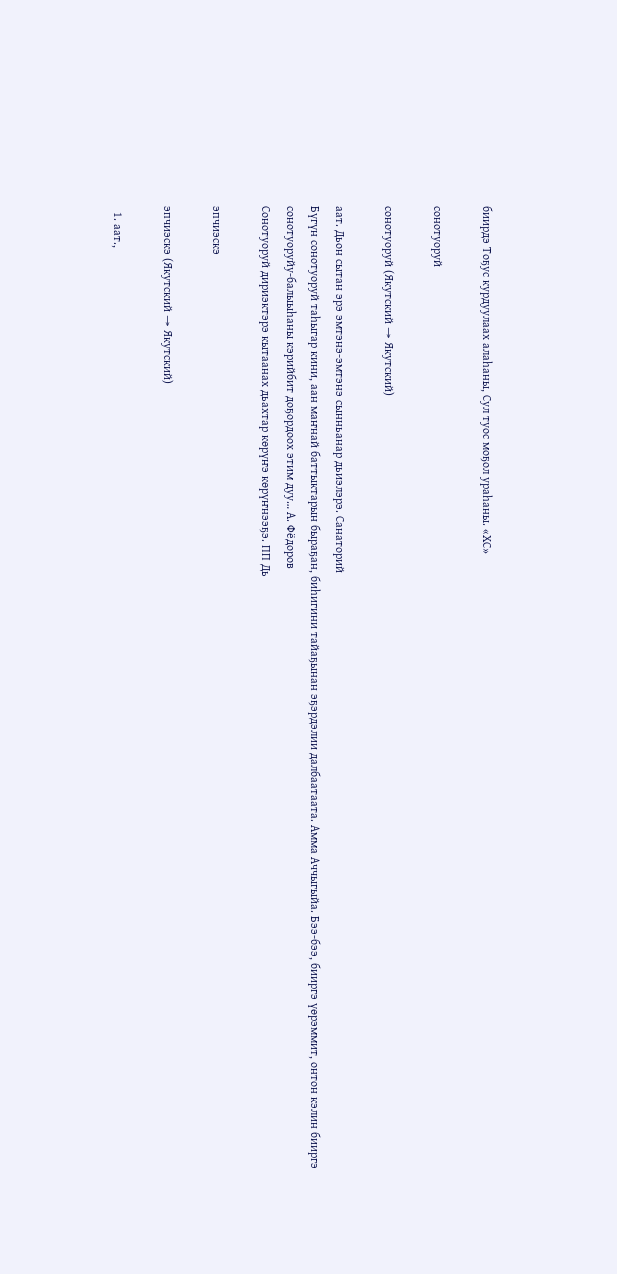биирдэ Тоҕус курдуулаах алаһаны, Сул туос моҕол ураһаны. «ХС»

сонотуоруй

сонотуоруй (Якутский → Якутский)

аат. Дьон сытан эрэ эмтэнэ-эмтэнэ сынньанар дьиэлэрэ. Санаторий
Бүгүн сонотуоруй таһыгар кини, аан маҥнай баттыктарын быраҕан, биһигини тайаҕынан эҕэрдэлии далбаатаата. Амма Аччыгыйа. Бээ-бээ, бииргэ үөрэммит, онтон кэлин бииргэ сонотуоруйу-балыыһаны кэрийбит доҕордоох этим дуу… А. Фёдоров
Сонотуоруй дириэктэрэ кытаанах дьахтар көрүҥэ көрүҥнээҕэ. ПП Дь

эпчиэскэ

эпчиэскэ (Якутский → Якутский)

  1. аат.,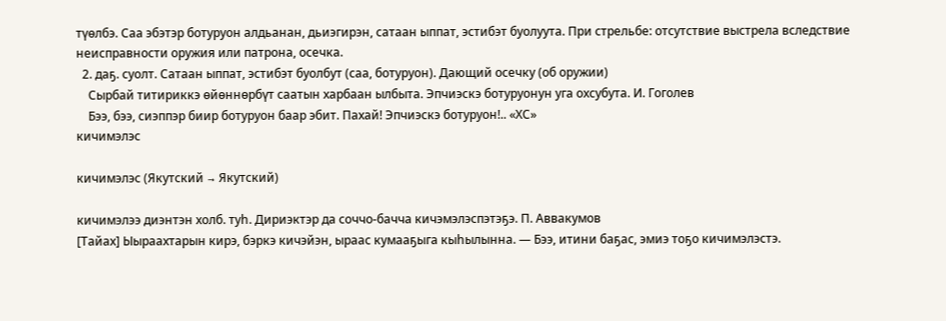түөлбэ. Саа эбэтэр ботуруон алдьанан, дьиэгирэн, сатаан ыппат, эстибэт буолуута. При стрельбе: отсутствие выстрела вследствие неисправности оружия или патрона, осечка.
  2. даҕ. суолт. Сатаан ыппат, эстибэт буолбут (саа, ботуруон). Дающий осечку (об оружии)
    Сырбай титириккэ өйөннөрбүт саатын харбаан ылбыта. Эпчиэскэ ботуруонун уга охсубута. И. Гоголев
    Бээ, бээ, сиэппэр биир ботуруон баар эбит. Пахай! Эпчиэскэ ботуруон!.. «ХС»
кичимэлэс

кичимэлэс (Якутский → Якутский)

кичимэлээ диэнтэн холб. туһ. Дириэктэр да соччо-бачча кичэмэлэспэтэҕэ. П. Аввакумов
[Тайах] Ыыраахтарын кирэ, бэркэ кичэйэн, ыраас кумааҕыга кыһылынна. — Бээ, итини баҕас, эмиэ тоҕо кичимэлэстэ.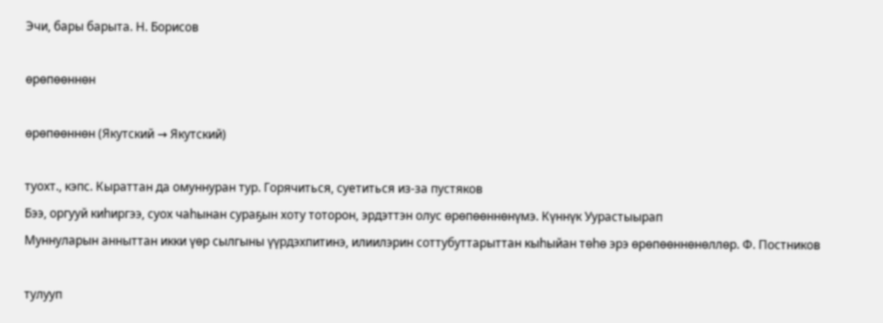Эчи, бары барыта. Н. Борисов

өрөпөөннөн

өрөпөөннөн (Якутский → Якутский)

туохт., кэпс. Кыраттан да омуннуран тур. Горячиться, суетиться из-за пустяков
Бээ, оргууй киһиргээ, суох чаһынан сураҕын хоту тоторон, эрдэттэн олус өрөпөөннөнүмэ. Күннүк Уурастыырап
Муннуларын анныттан икки үөр сылгыны үүрдэхпитинэ, илиилэрин соттубуттарыттан кыһыйан төһө эрэ өрөпөөннөнөллөр. Ф. Постников

тулууп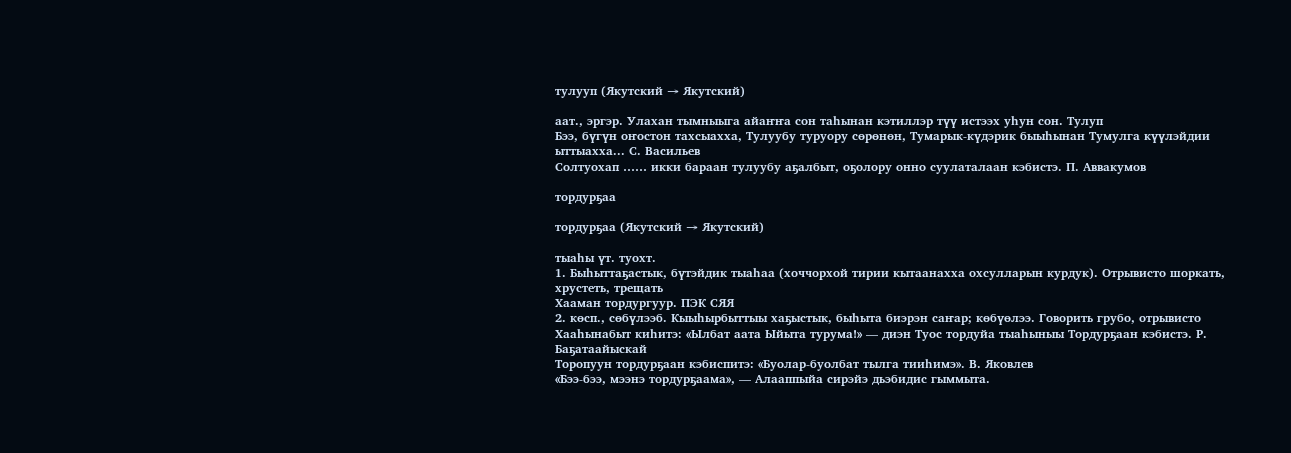тулууп (Якутский → Якутский)

аат., эргэр. Улахан тымныыга айаҥҥа сон таһынан кэтиллэр түү истээх уһун сон. Тулуп
Бээ, бүгүн оҥостон тахсыахха, Тулуубу туруору сөрөнөн, Тумарык-күдэрик быыһынан Тумулга күүлэйдии ыттыахха... С. Васильев
Солтуохап …… икки бараан тулуубу аҕалбыт, оҕолору онно суулаталаан кэбистэ. П. Аввакумов

тордурҕаа

тордурҕаа (Якутский → Якутский)

тыаһы үт. туохт.
1. Быһыттаҕастык, бүтэйдик тыаһаа (хоччорхой тирии кытаанахха охсулларын курдук). Отрывисто шоркать, хрустеть, трещать
Хааман тордургуур. ПЭК СЯЯ
2. көсп., сөбүлээб. Кыыһырбыттыы хаҕыстык, быһыта биэрэн саҥар; көбүөлээ. Говорить грубо, отрывисто
Хааһынабыт киһитэ: «Ылбат аата Ыйыта турума!» — диэн Туос тордуйа тыаһыныы Тордурҕаан кэбистэ. Р. Баҕатаайыскай
Торопуун тордурҕаан кэбиспитэ: «Буолар-буолбат тылга тииһимэ». В. Яковлев
«Бээ-бээ, мээнэ тордурҕаама», — Алааппыйа сирэйэ дьэбидис гыммыта.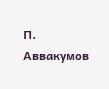П. Аввакумов